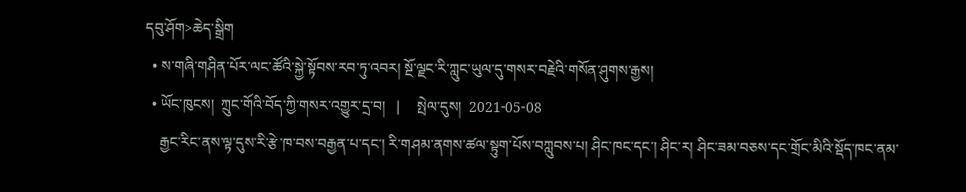དབུ་ཤོག>ཆེད་སྒྲིག
  • ས་གཞི་གཤིན་པོར་ལང་ཚོའི་སྐྱེ་སྟོབས་རབ་ཏུ་འབར། སྔོ་ལྗང་རི་ཀླུང་ཡུལ་དུ་གསར་བརྗེའི་གསོན་ཤུགས་རྒྱས།
  • ཡོང་ཁུངས།  ཀྲུང་གོའི་བོད་ཀྱི་གསར་འགྱུར་དྲ་བ།   |     སྤེལ་དུས།  2021-05-08
    རྒྱང་རིང་ནས་ལྟ་དུས་རི་རྩེ་ཁ་བས་བརྒྱན་པ་དང་། རི་གཤམ་ནགས་ཚལ་སྟུག་པོས་བཀླུབས་པ། ཤིང་ཁང་དང་། ཤིང་ར། ཤིང་ཟམ་བཅས་དང་གྲོང་མིའི་སྡོད་ཁང་ནམ་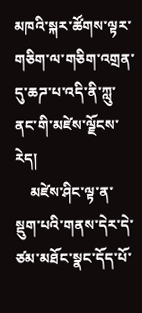མཁའི་སྐར་ཚོགས་ལྟར་གཅིག་ལ་གཅིག་འགྲན་དུ་ཆཌ་པ་འདི་ནི་ཀླུ་ནང་གི་མཛེས་ལྗོངས་རེད།
    མཛེས་ཤིང་ལྟ་ན་སྡུག་པའི་གནས་དེར་དེ་ཙམ་མཐོང་སྣང་དོད་པོ་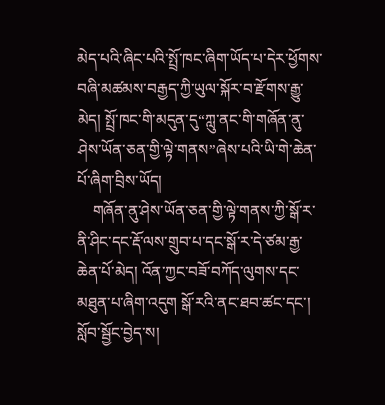མེད་པའི་ཞིང་པའི་སྤྲོ་ཁང་ཞིག་ཡོད་པ་དེར་ཕྱོགས་བཞི་མཚམས་བརྒྱད་ཀྱི་ཡུལ་སྐོར་བ་རྫོགས་རྒྱུ་མེད། སྤྲོ་ཁང་གི་མདུན་དུ“ཀླུ་ནང་གི་གཞོན་ནུ་ཤེས་ཡོན་ཅན་གྱི་ལྟེ་གནས”ཞེས་པའི་ཡི་གེ་ཆེན་པོ་ཞིག་བྲིས་ཡོད།
    གཞོན་ནུ་ཤེས་ཡོན་ཅན་གྱི་ལྟེ་གནས་ཀྱི་སྒོ་ར་ནི་ཤིང་དང་རྡོ་ལས་གྲུབ་པ་དང་སྒོ་ར་དེ་ཙམ་རྒྱ་ཆེན་པོ་མེད། འོན་ཀྱང་བཟོ་བཀོད་ལུགས་དང་མཐུན་པ་ཞིག་འདུག སྒོ་རའི་ནང་ཐབ་ཚང་དང་། སློབ་སྦྱོང་བྱེད་ས།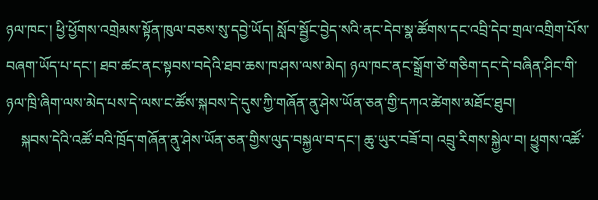ཉལ་ཁང་། ཕྱི་ཕྱོགས་འགྲེམས་སྟོན་ཁུལ་བཅས་སུ་དབྱེ་ཡོད། སློབ་སྦྱོང་བྱེད་སའི་ནང་དེབ་སྣ་ཚོགས་དང་འབྲི་དེབ་གྲལ་འགྲིག་པོས་བཞག་ཡོད་པ་དང་། ཐབ་ཚང་ནང་སྟབས་བདེའི་ཐབ་ཆས་ཁ་ཤས་ལས་མེད། ཉལ་ཁང་ནང་སྒྲོག་ཙེ་གཅིག་དང་དེ་བཞིན་ཤིང་གི་ཉལ་ཁྲི་ཞིག་ལས་མེད་པས་དེ་ལས་ང་ཚོས་སྐབས་དེ་དུས་ཀྱི་གཞོན་ནུ་ཤེས་ཡོན་ཅན་གྱི་དཀའ་ཚེགས་མཐོང་ཐུབ།
    སྐབས་དེའི་འཚོ་བའི་ཁྲོད་གཞོན་ནུ་ཤེས་ཡོན་ཅན་གྱིས་ལུད་བསྐྱལ་བ་དང་། ཆུ་ཡུར་བཟོ་བ། འབྲུ་རིགས་སྐྱེལ་བ། ཕྱུགས་འཚོ་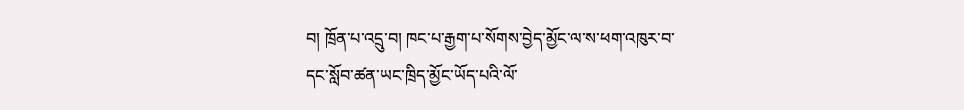བ། ཁྲོན་པ་འདྲུ་བ། ཁང་པ་རྒྱག་པ་སོགས་བྱེད་མྱོང་ལ་ས་ཕག་འཁུར་བ་དང་སློབ་ཚན་ཡང་ཁྲིད་མྱོང་ཡོད་པའི་ལོ་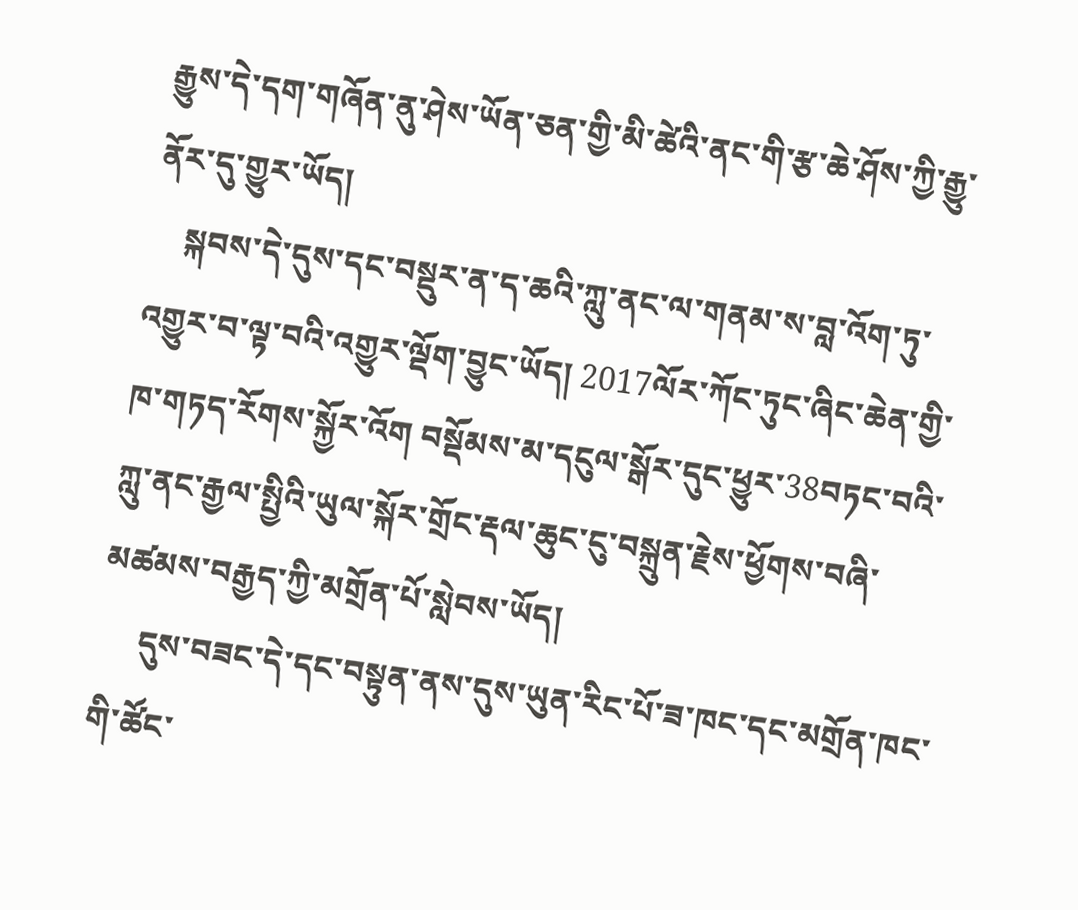རྒྱུས་དེ་དག་གཞོན་ནུ་ཤེས་ཡོན་ཅན་གྱི་མི་ཚེའི་ནང་གི་རྩ་ཆེ་ཤོས་ཀྱི་རྒྱུ་ནོར་དུ་གྱུར་ཡོད།
    སྐབས་དེ་དུས་དང་བསྡུར་ན་ད་ཆའི་ཀླུ་ནང་ལ་གནམ་ས་བླ་འོག་ཏུ་འགྱུར་བ་ལྟ་བའི་འགྱུར་ལྡོག་བྱུང་ཡོད། 2017ལོར་ཀོང་ཏུང་ཞིང་ཆེན་གྱི་ཁ་གཏད་རོགས་སྐྱོར་འོག བསྡོམས་མ་དངུལ་སྒོར་དུང་ཕྱུར་38བཏང་བའི་ཀླུ་ནང་རྒྱལ་སྤྱིའི་ཡུལ་སྐོར་གྲོང་རྡལ་ཆུང་ངུ་བསྐྲུན་རྗེས་ཕྱོགས་བཞི་མཚམས་བརྒྱད་ཀྱི་མགྲོན་པོ་སླེབས་ཡོད།
     དུས་བཟང་དེ་དང་བསྟུན་ནས་དུས་ཡུན་རིང་པོ་ཟ་ཁང་དང་མགྲོན་ཁང་གི་ཚོང་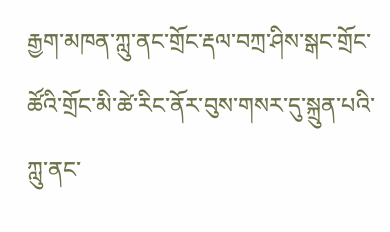རྒྱག་མཁན་ཀླུ་ནང་གྲོང་རྡལ་བཀྲ་ཤིས་སྒང་གྲོང་ཚོའི་གྲོང་མི་ཚེ་རིང་ནོར་བུས་གསར་དུ་སྐྲུན་པའི་ཀླུ་ནང་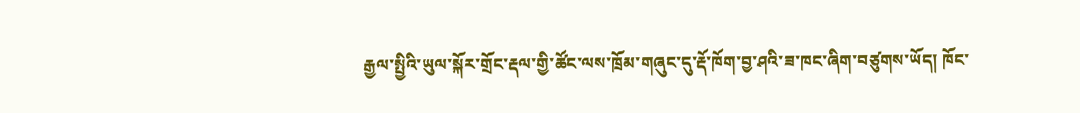རྒྱལ་སྤྱིའི་ཡུལ་སྐོར་གྲོང་རྡལ་གྱི་ཚོང་ལས་ཁྲོམ་གཞུང་དུ་རྡོ་ཁོག་བྱ་ཤའི་ཟ་ཁང་ཞིག་བཙུགས་ཡོད། ཁོང་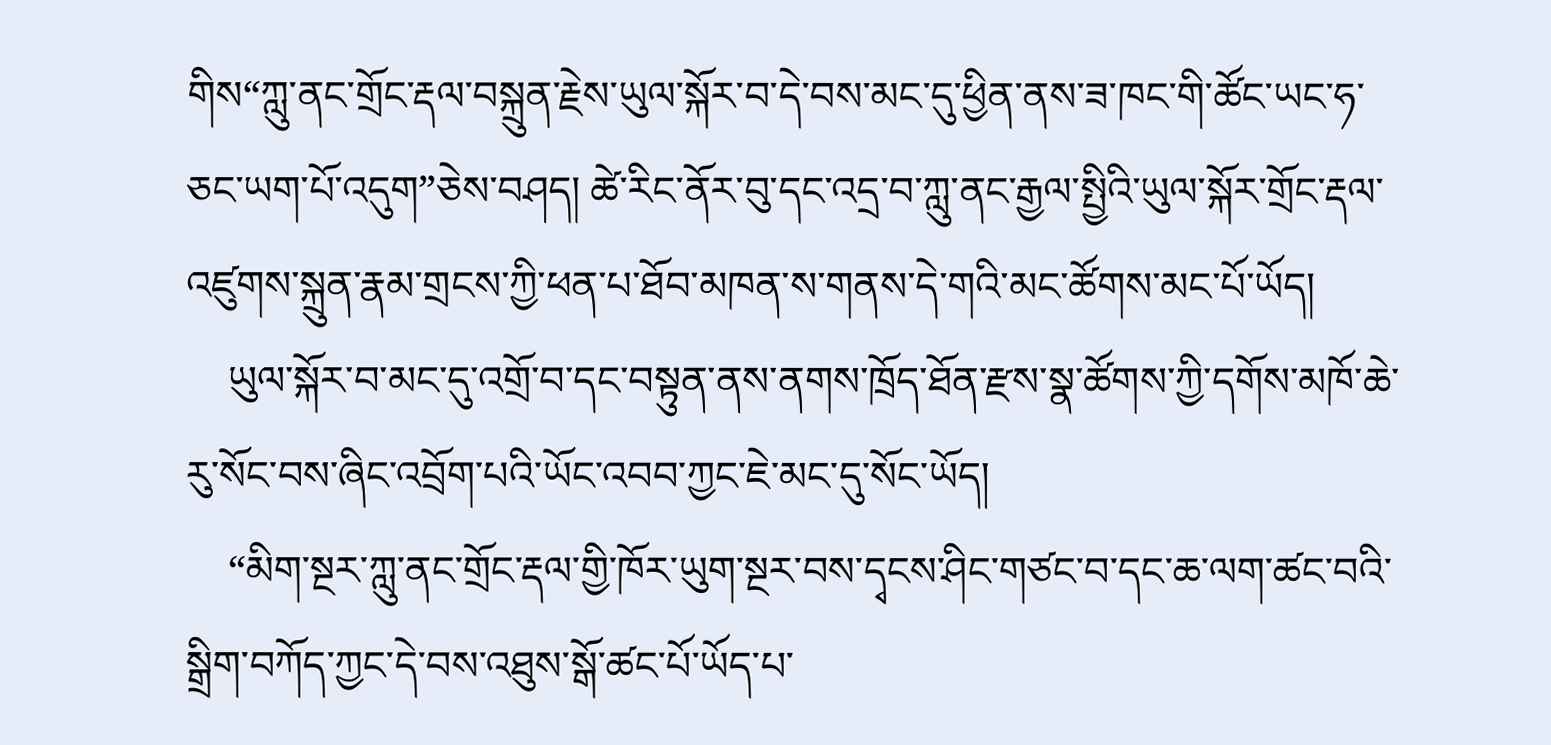གིས“ཀླུ་ནང་གྲོང་རྡལ་བསྐྲུན་རྗེས་ཡུལ་སྐོར་བ་དེ་བས་མང་དུ་ཕྱིན་ནས་ཟ་ཁང་གི་ཚོང་ཡང་ཧ་ཅང་ཡག་པོ་འདུག”ཅེས་བཤད། ཚེ་རིང་ནོར་བུ་དང་འདྲ་བ་ཀླུ་ནང་རྒྱལ་སྤྱིའི་ཡུལ་སྐོར་གྲོང་རྡལ་འཛུགས་སྐྲུན་རྣམ་གྲངས་ཀྱི་ཕན་པ་ཐོབ་མཁན་ས་གནས་དེ་གའི་མང་ཚོགས་མང་པོ་ཡོད།
    ཡུལ་སྐོར་བ་མང་དུ་འགྲོ་བ་དང་བསྟུན་ནས་ནགས་ཁྲོད་ཐོན་རྫས་སྣ་ཚོགས་ཀྱི་དགོས་མཁོ་ཆེ་རུ་སོང་བས་ཞིང་འབྲོག་པའི་ཡོང་འབབ་ཀྱང་ཇེ་མང་དུ་སོང་ཡོད།
    “མིག་སྔར་ཀླུ་ནང་གྲོང་རྡལ་གྱི་ཁོར་ཡུག་སྔར་བས་དྭངས་ཤིང་གཙང་བ་དང་ཆ་ལག་ཚང་བའི་སྒྲིག་བཀོད་ཀྱང་དེ་བས་འཐུས་སྒོ་ཚང་པོ་ཡོད་པ་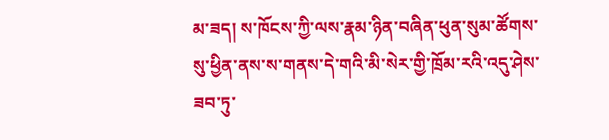མ་ཟད། ས་ཁོངས་ཀྱི་ལས་རྣམ་ཉིན་བཞིན་ཕུན་སུམ་ཚོགས་སུ་ཕྱིན་ནས་ས་གནས་དེ་གའི་མི་སེར་གྱི་ཁྲོམ་རའི་འདུ་ཤེས་ཟབ་ཏུ་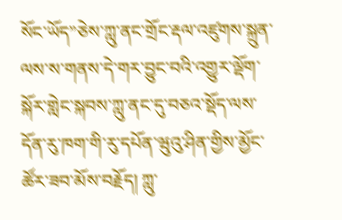སོང་ཡོད”ཅེས་ཀླུ་ནང་གྲོང་རྡལ་འཛུགས་སྐྲུན་ལས་ས་གནས་དེ་གར་བྱུང་བའི་འགྱུར་ལྡོག་སྐོར་གླེང་སྐབས་ཀླུ་ནང་དུ་བཅའ་སྡོད་ལས་དོན་རུ་ཁག་གི་རུ་དཔོན་ཝུའུ་ཤིན་གྱིས་མྱོང་ཚོར་ཟབ་མོས་བརྗོད། ཀླུ་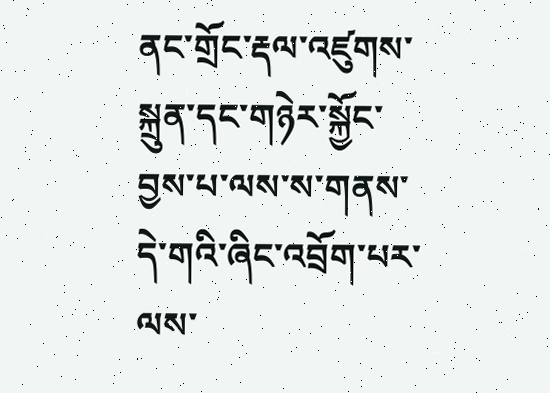ནང་གྲོང་རྡལ་འཛུགས་སྐྲུན་དང་གཉེར་སྐྱོང་བྱས་པ་ལས་ས་གནས་དེ་གའི་ཞིང་འབྲོག་པར་ལས་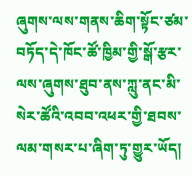ཞུགས་ལས་གནས་ཆིག་སྟོང་ཙམ་བཏོད་དེ་ཁོང་ཚོ་ཁྱིམ་གྱི་སྒོ་རྩར་ལས་ཞུགས་ཐུབ་ནས་ཀླུ་ནང་མི་སེར་ཚོའི་འབབ་འཕར་གྱི་ཐབས་ལམ་གསར་པ་ཞིག་ཏུ་གྱུར་ཡོད།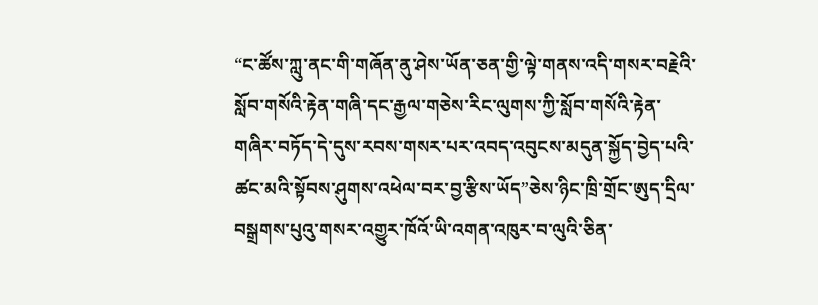“ང་ཚོས་ཀླུ་ནང་གི་གཞོན་ནུ་ཤེས་ཡོན་ཅན་གྱི་ལྟེ་གནས་འདི་གསར་བརྗེའི་སློབ་གསོའི་རྟེན་གཞི་དང་རྒྱལ་གཅེས་རིང་ལུགས་ཀྱི་སློབ་གསོའི་རྟེན་གཞིར་བཏོད་དེ་དུས་རབས་གསར་པར་འབད་འབུངས་མདུན་སྐྱོད་བྱེད་པའི་ཚང་མའི་སྟོབས་ཤུགས་འཕེལ་བར་བྱ་རྩིས་ཡོད”ཅེས་ཉིང་ཁྲི་གྲོང་ཨུད་དྲིལ་བསྒྲགས་པུའུ་གསར་འགྱུར་ཁོའོ་ཡི་འགན་འཁུར་བ་ལུའི་ཅིན་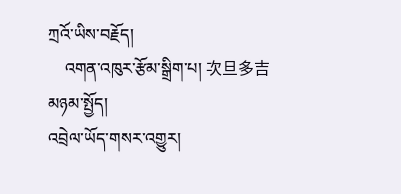ཀྲའོ་ཡིས་བརྗོད།
    འགན་འཁུར་རྩོམ་སྒྲིག་པ། 次旦多吉
མཉམ་སྤྱོད།
འབྲེལ་ཡོད་གསར་འགྱུར།